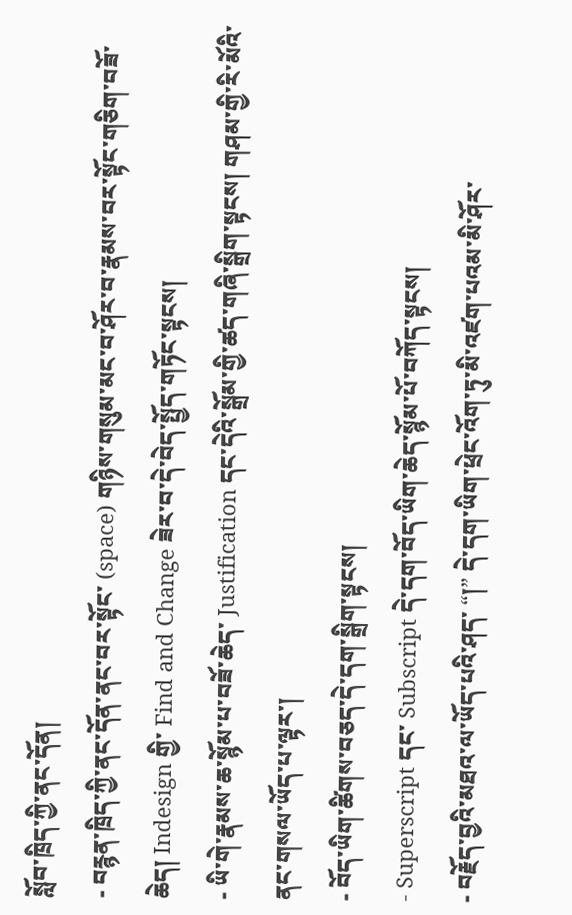སློབ་ཁྲིད་ཀྱི་ནང་དོན།
- བརྙན་ཁྲིད་ཀྱི་ནང་དོན་ནང་བར་སྟོང་ (space) གཉིས་གསུམ་མང་བ་ཤོར་བ་རྣམས་བར་སྟོང་གཅིག་བཟོ་ཆེད། Indesign གྱི་ Find and Change ཟེར་བ་དེ་བེད་སྤྱོད་གཏོང་སྟངས།
- ཡི་གེ་རྣམས་ཆ་སྙོམ་པ་བཟོ་ཆེད་ Justification དང་དེའི་སྒྲོམ་གྱི་ཚད་གཞི་སྒྲིག་སྟངས། གཤམ་གྱི་རི་མོའི་ནང་གསལ་ཡོད་པ་ལྟར་།
- བོད་ཡིག་ཚིགས་བཅད་དེ་དག་སྒྲིག་སྟངས།
- Superscript དང་ Subscript དེ་དག་བོད་ཡིག་ཆེད་སྙོམ་པོ་བཀོད་སྟངས།
- བརྗོད་བྱའི་མཐའ་ལ་ཡོད་པའི་ཤད་ “།” དེ་དག་ཡིག་ཕྲེང་འོག་ཏུ་མི་འཛག་པའམ་མི་ཤོར་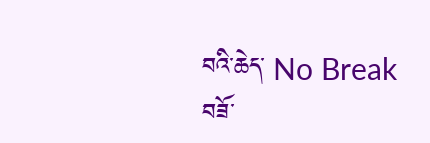བའི་ཆེད་ No Break བཟོ་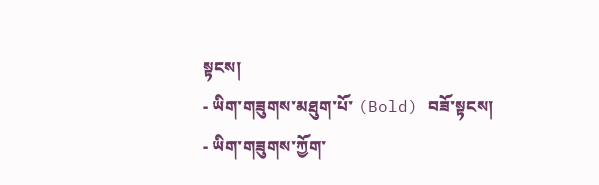སྟངས།
- ཡིག་གཟུགས་མཐུག་པོ་ (Bold) བཟོ་སྟངས།
- ཡིག་གཟུགས་ཀྱོག་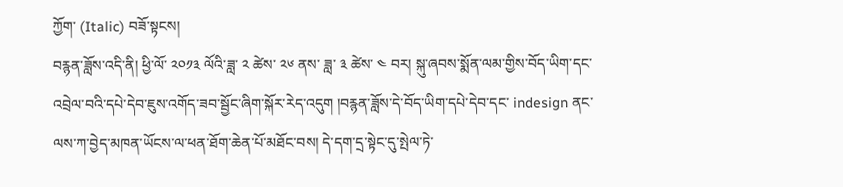ཀྱོག་ (Italic) བཟོ་སྟངས།
བརྙན་ཟློས་འདི་ནི། ཕྱི་ལོ་ ༢༠༡༣ ལོའི་ཟླ་ ༢ ཚེས་ ༢༦ ནས་ ཟླ་ ༣ ཚེས་ ༤ བར། སྐུ་ཞབས་སྨོན་ལམ་གྱིས་བོད་ཡིག་དང་འབྲེལ་བའི་དཔེ་དེབ་ཇུས་འགོད་ཟབ་སྦྱོང་ཞིག་སྐོར་རེད་འདུག །བརྙན་ཟློས་དེ་བོད་ཡིག་དཔེ་དེབ་དང་ indesign ནང་ལས་ཀ་བྱེད་མཁན་ཡོངས་ལ་ཕན་ཐོག་ཆེན་པོ་མཐོང་བས། དེ་དག་དྲ་སྟེང་དུ་སྤེལ་ཏེ་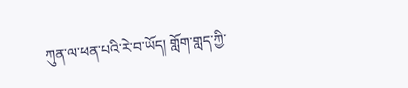ཀུན་ལ་ཕན་པའི་རེ་བ་ཡོད། གློག་གླད་ཀྱི་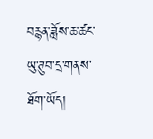བརྙན་ཟློས་ཆ་ཚང་ཡུ་ཊུབ་དྲ་གནས་ཐོག་ཡོད།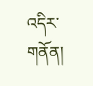འདིར་གནོན།